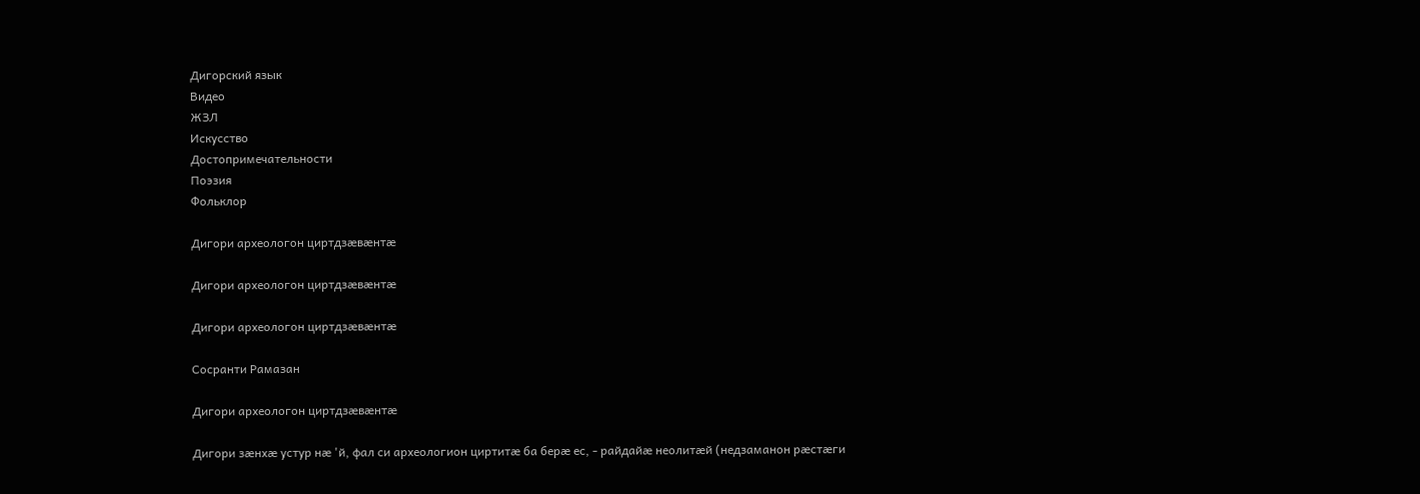Дигорский язык
Видео
ЖЗЛ
Искусство
Достопримечательности
Поэзия
Фольклор

Дигори археологон циртдзæвæнтæ

Дигори археологон циртдзæвæнтæ

Дигори археологон циртдзæвæнтæ

Сосранти Рамазан

Дигори археологон циртдзæвæнтæ

Дигори зӕнхӕ устур нӕ 'й, фал си археологион циртитӕ ба берӕ ес, - райдайӕ неолитӕй (недзаманон рӕстӕги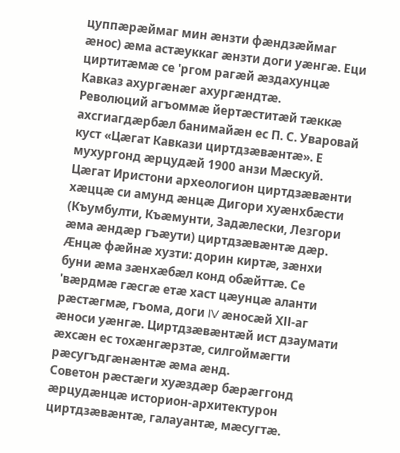цуппӕрӕймаг мин ӕнзти фӕндзӕймаг ӕнос) ӕма астӕуккаг ӕнзти доги уӕнгӕ. Еци циртитӕмӕ се 'ргом рагӕй ӕздахунцӕ Кавказ ахургӕнӕг ахургӕндтӕ.
Революций агъоммӕ йертӕститӕй тӕккӕ ахсгиагдӕрбӕл банимайӕн ес П. С. Уваровай куст «Цӕгат Кавкази циртдзӕвӕнтӕ». Е мухургонд ӕрцудӕй 1900 анзи Мӕскуй. Цӕгат Иристони археологион циртдзӕвӕнти хӕццӕ си амунд ӕнцӕ Дигори хуӕнхбӕсти (Къумбулти, Къӕмунти, Задӕлески, Лезгори ӕма ӕндӕр гъӕути) циртдзӕвӕнтӕ дӕр. Ӕнцӕ фӕйнӕ хузти: дорин киртӕ, зӕнхи буни ӕма зӕнхӕбӕл конд обӕйттӕ. Се 'вӕрдмӕ гӕсгӕ етӕ хаст цӕунцӕ аланти рӕстӕгмӕ, гъома, доги IV ӕносæй ХІІ-аг ӕноси уӕнгӕ. Циртдзӕвӕнтӕй ист дзаумати ӕхсӕн ес тохӕнгӕрзтӕ, силгоймӕгти рӕсугъдгӕнӕнтӕ ӕма ӕнд.
Советон рӕстӕги хуӕздӕр бӕрӕггонд ӕрцудӕнцӕ историон-архитектурон циртдзӕвӕнтӕ, галауантӕ, мӕсугтæ.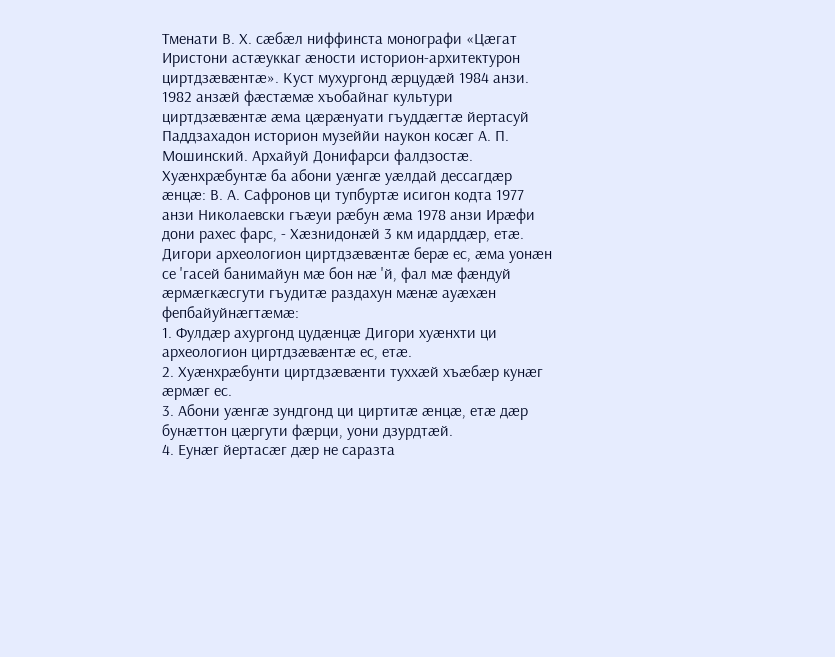Тменати В. Х. сӕбӕл ниффинста монографи «Цӕгат Иристони астӕуккаг ӕности историон-архитектурон циртдзӕвӕнтӕ». Куст мухургонд ӕрцудӕй 1984 анзи. 1982 анзӕй фӕстӕмӕ хъобайнаг культури циртдзӕвӕнтӕ ӕма цӕрӕнуати гъуддӕгтӕ йертасуй Паддзахадон историон музеййи наукон косӕг А. П. Мошинский. Архайуй Донифарси фалдзостӕ. Хуӕнхрӕбунтӕ ба абони уӕнгӕ уӕлдай дессагдӕр ӕнцӕ: В. А. Сафронов ци тупбуртӕ исигон кодта 1977 анзи Николаевски гъӕуи рӕбун ӕма 1978 анзи Ирӕфи дони рахес фарс, - Хӕзнидонӕй 3 км идарддӕр, етӕ.
Дигори археологион циртдзӕвӕнтӕ берӕ ес, ӕма уонӕн се 'гасей банимайун мӕ бон нӕ 'й, фал мӕ фӕндуй ӕрмӕгкӕсгути гъудитӕ раздахун мӕнӕ ауӕхӕн фепбайуйнӕгтӕмӕ:
1. Фулдӕр ахургонд цудӕнцӕ Дигори хуӕнхти ци археологион циртдзӕвӕнтӕ ес, етӕ.
2. Хуӕнхрӕбунти циртдзӕвӕнти туххӕй хъӕбӕр кунӕг ӕрмӕг ес.
3. Абони уӕнгӕ зундгонд ци циртитӕ ӕнцӕ, етӕ дӕр бунӕттон цӕргути фӕрци, уони дзурдтӕй.
4. Еунӕг йертасӕг дӕр не саразта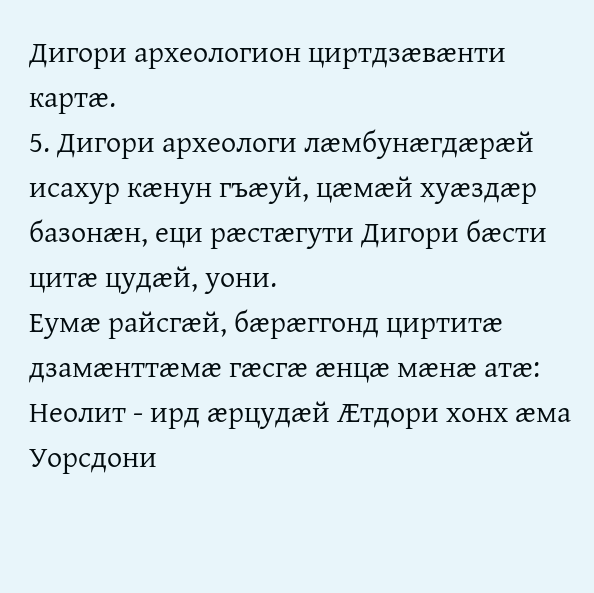Дигори археологион циртдзӕвӕнти картӕ.
5. Дигори археологи лӕмбунӕгдӕрӕй исахур кӕнун гъӕуй, цӕмӕй хуӕздӕр базонӕн, еци рӕстӕгути Дигори бӕсти цитӕ цудӕй, уони.
Еумӕ райсгӕй, бӕрӕггонд циртитӕ дзамӕнттӕмӕ гӕсгæ ӕнцӕ мӕнӕ атӕ:
Неолит - ирд ӕрцудӕй Ӕтдори хонх ӕма Уорсдони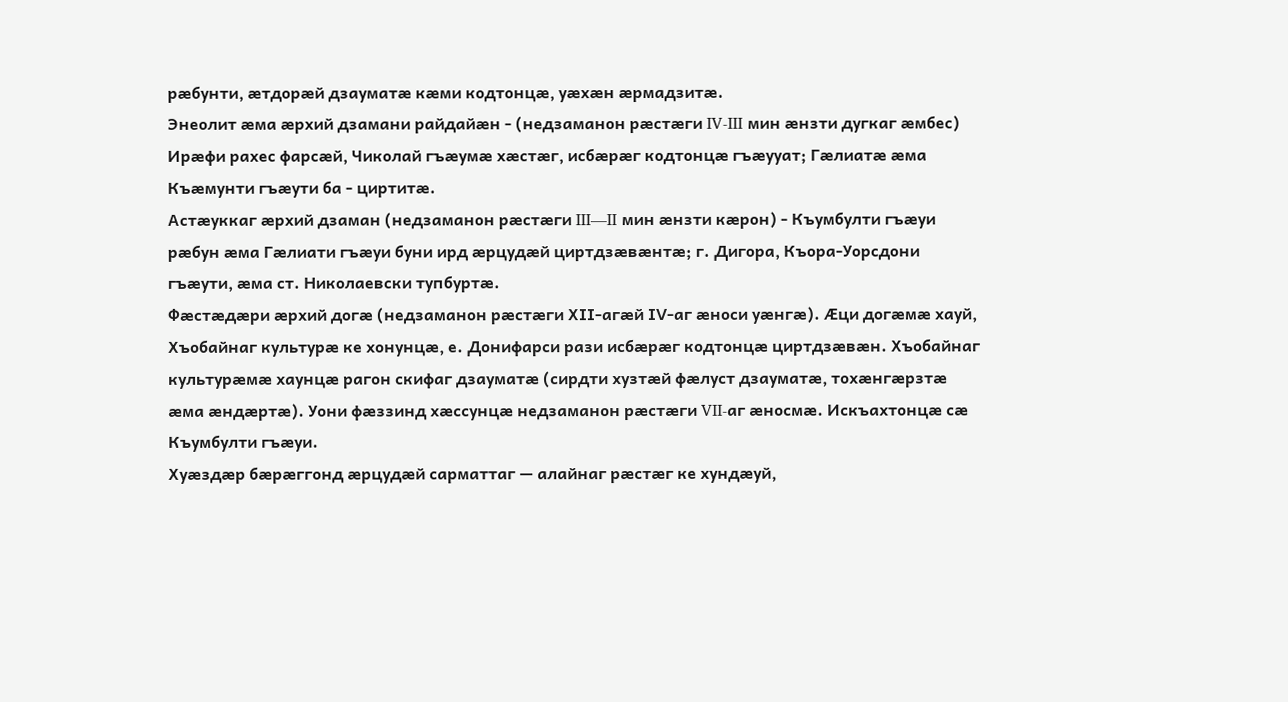рӕбунти, ӕтдорӕй дзауматӕ кӕми кодтонцӕ, уӕхӕн ӕрмадзитӕ.
Энеолит ӕма ӕрхий дзамани райдайӕн - (недзаманон рӕстӕги IV-III мин ӕнзти дугкаг ӕмбес) Ирӕфи рахес фарсӕй, Чиколай гъӕумӕ хӕстӕг, исбӕрӕг кодтонцӕ гъӕууат; Гæлиатӕ ӕма Къӕмунти гъӕути ба - циртитӕ.
Астӕуккаг ӕрхий дзаман (недзаманон рӕстӕги III—II мин ӕнзти кӕрон) - Къумбулти гъӕуи рӕбун ӕма Гӕлиати гъӕуи буни ирд ӕрцудӕй циртдзӕвӕнтӕ; г. Дигора, Къора-Уорсдони гъӕути, ӕма ст. Николаевски тупбуртӕ.
Фӕстӕдӕри ӕрхий догӕ (недзаманон рӕстӕги ХІІ-агæй ІV-аг ӕноси уӕнгӕ). Ӕци догӕмӕ хауй, Хъобайнаг культурӕ ке хонунцӕ, е. Донифарси рази исбӕрӕг кодтонцӕ циртдзӕвӕн. Хъобайнаг культурӕмӕ хаунцӕ рагон скифаг дзауматӕ (сирдти хузтӕй фӕлуст дзауматӕ, тохӕнгӕрзтӕ ӕма ӕндӕртӕ). Уони фӕззинд хӕссунцӕ недзаманон рӕстӕги VII-аг ӕносмӕ. Искъахтонцӕ сӕ Къумбулти гъӕуи.
Хуӕздӕр бӕрӕггонд ӕрцудӕй сарматтаг — алайнаг рӕстӕг ке хундӕуй,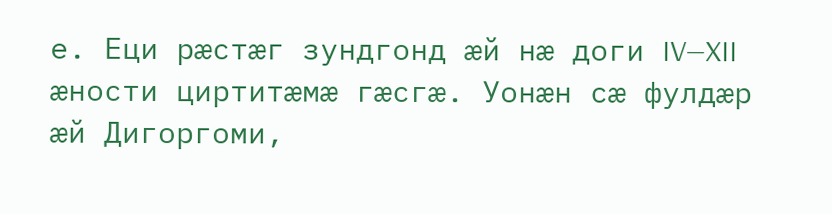е. Еци рӕстӕг зундгонд ӕй нӕ доги IV—XII ӕности циртитӕмӕ гӕсгæ. Уонӕн сӕ фулдӕр ӕй Дигоргоми,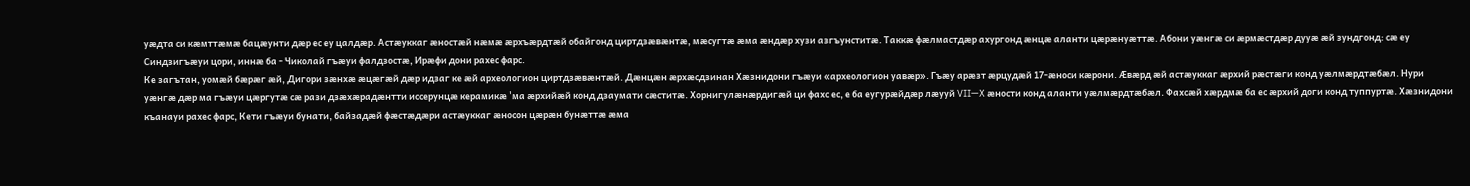уӕдта си кӕмттӕмӕ бацӕунти дӕр ес еу цалдӕр. Астӕуккаг ӕностӕй нӕмӕ ӕрхъӕрдтӕй обайгонд циртдзӕвӕнтӕ, мӕсугтӕ ӕма ӕндӕр хузи азгъунститӕ. Таккӕ фӕлмастдӕр ахургонд ӕнцӕ аланти цӕрӕнуӕттӕ. Абони уӕнгӕ си ӕрмӕстдӕр дууӕ ӕй зундгонд: сӕ еу Синдзигъӕуи цори, иннӕ ба - Чиколай гъӕуи фалдзостӕ, Ирӕфи дони рахес фарс.
Ке загътан, уомӕй бӕрӕг ӕй, Дигори зӕнхӕ ӕцӕгӕй дӕр идзаг ке ӕй археологион циртдзӕвӕнтӕй. Дӕнцӕн ӕрхӕсдзинан Хӕзнидони гъӕуи «археологион уавӕр». Гъӕу арӕзт ӕрцудӕй 17-ӕноси кӕрони. Ӕвӕрд ӕй астӕуккаг ӕрхий рӕстӕги конд уӕлмӕрдтӕбӕл. Нури уӕнгӕ дӕр ма гъӕуи цæргутӕ сӕ рази дзӕхӕрадӕнтти иссерунцӕ керамикӕ 'ма ӕрхийӕй конд дзаумати сӕститӕ. Хорнигулӕнӕрдигӕй ци фахс ес, е ба еугурӕйдӕр лӕууй VII—X ӕности конд аланти уӕлмӕрдтӕбӕл. Фахсӕй хӕрдмӕ ба ес ӕрхий доги конд туппуртӕ. Хӕзнидони къанауи рахес фарс, Кети гъӕуи бунати, байзадӕй фӕстӕдӕри астӕуккаг ӕносон цӕрӕн бунӕттӕ ӕма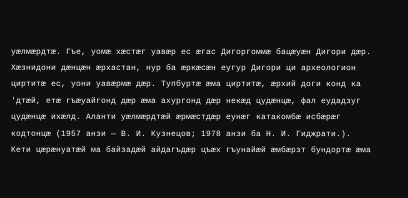уӕлмӕрдтӕ. Гъе, уомæ хӕстӕг уавӕр ес ӕгас Дигоргоммӕ бацӕуӕн Дигори дӕр.
Хӕзнидони дӕнцӕн ӕрхастан, нур ба ӕркӕсӕн еугур Дигори ци археологион циртитӕ ес, уони уавӕрмӕ дӕр. Тупбуртӕ ӕма циртитӕ, ӕрхий доги конд ка 'дтæй, етӕ гъӕуайгонд дӕр ӕма ахургонд дӕр некӕд цудӕнцӕ, фал еудадзуг цудӕнцæ ихӕлд. Аланти уӕлмӕрдтӕй ӕрмӕстдӕр еунӕг катакомбӕ исбӕрӕг кодтонцӕ (1957 анзи — В. И. Кузнецов; 1978 анзи ба Н. И. Гиджрати.). Кети цӕрӕнуатӕй ма байзадӕй айдагъдӕр цъӕх гъунайӕй ӕмбӕрзт бундортӕ ӕма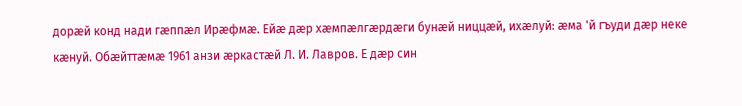дорӕй конд нади гӕппӕл Ирӕфмӕ. Ейӕ дӕр хӕмпӕлгӕрдӕги бунӕй ниццӕй, ихӕлуй: ӕма 'й гъуди дӕр неке кӕнуй. Обӕйттӕмӕ 1961 анзи ӕркастӕй Л. И. Лавров. Е дӕр син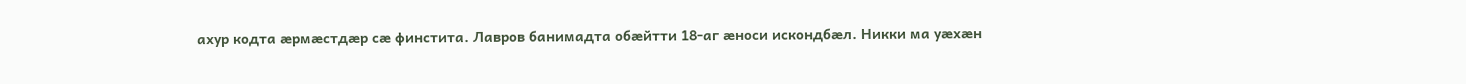ахур кодта ӕрмӕстдӕр сӕ финстита. Лавров банимадта обӕйтти 18-аг ӕноси искондбӕл. Никки ма уӕхӕн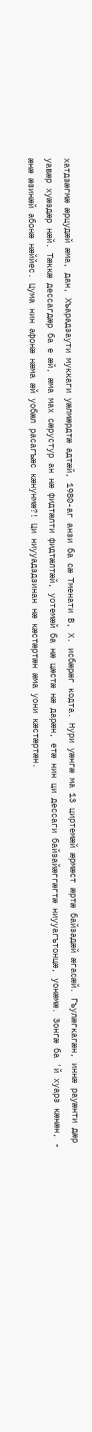хатдзӕгмӕ ӕрцудӕй ӕма, дан, Хъарадзаути муккаги уӕлмӕрдтӕ адтӕй, 1980-аг анзи ба сӕ Тменати В, Х. исбӕрӕг кодта. Нури уӕнгӕ ма 13 циртемӕй ӕрмӕст ӕртӕ байзадӕй ӕгасӕй. Гъулӕгкагӕн, иннӕ рауӕнти дӕр уавӕр хуӕздӕр нӕй. Тӕккӕ дессагдӕр ба е ӕй, ӕма мах сӕрустур ан нӕ фидтӕлти фидтӕлтӕй, уотемӕй ба нӕ цӕстӕ нӕ дарӕн, етæ нин ци дессаги байзайӕггӕгтӕ ниууагътонцӕ, уонӕмӕ. Зонгӕ ба 'й хуарз кӕнӕн, - ӕнӕ ӕзинӕй абонӕ нӕййес. Цума нин афонӕ нӕма ӕй уобӕл расагъӕс кӕнунмӕ?! Ци ниууадздзинан нӕ кӕстӕртӕн ӕма уони кӕстӕртӕн.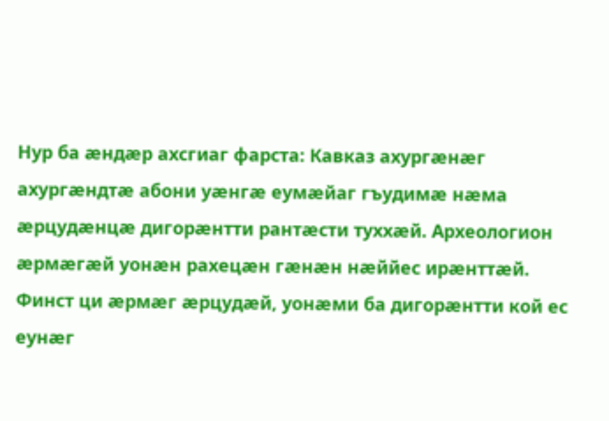Нур ба ӕндӕр ахсгиаг фарста: Кавказ ахургӕнӕг ахургӕндтӕ абони уӕнгӕ еумӕйаг гъудимӕ нӕма ӕрцудӕнцӕ дигорӕнтти рантӕсти туххӕй. Археологион ӕрмӕгӕй уонӕн рахецӕн гӕнӕн нӕййес ирӕнттӕй. Финст ци ӕрмӕг ӕрцудӕй, уонӕми ба дигорӕнтти кой ес еунӕг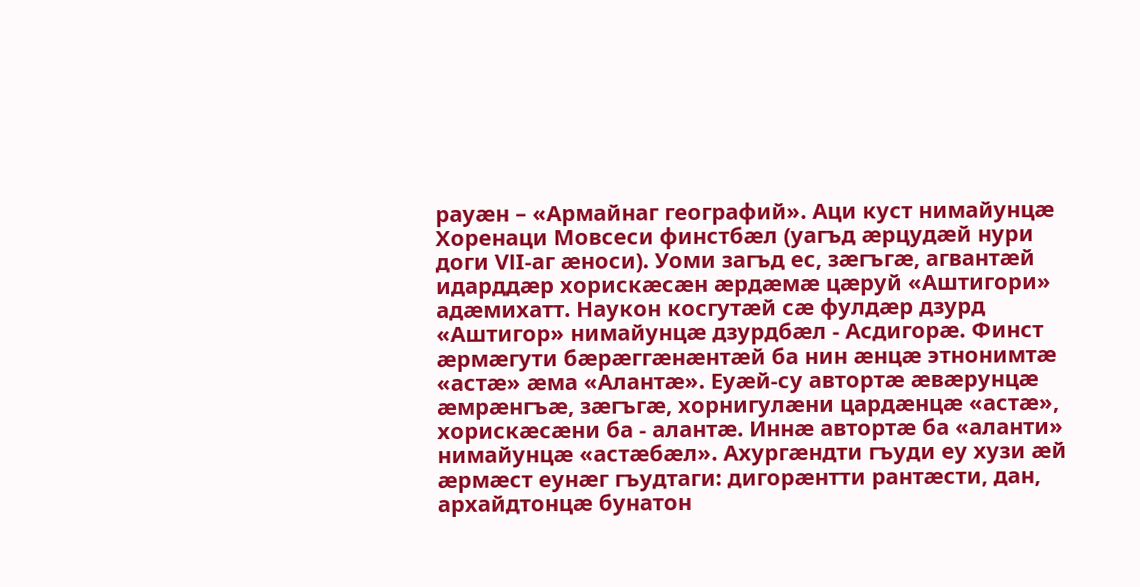рауӕн – «Армайнаг географий». Аци куст нимайунцӕ Хоренаци Мовсеси финстбӕл (уагъд ӕрцудӕй нури доги VІI-аг ӕноси). Уоми загъд ес, зæгъгæ, агвантӕй идарддӕр хорискӕсӕн ӕрдӕмӕ цӕруй «Аштигори» адӕмихатт. Наукон косгутӕй сӕ фулдӕр дзурд «Аштигор» нимайунцæ дзурдбӕл - Асдигорӕ. Финст ӕрмӕгути бӕрӕггӕнӕнтӕй ба нин ӕнцӕ этнонимтӕ «астӕ» ӕма «Алантӕ». Еуӕй-су автортӕ ӕвӕрунцӕ ӕмрӕнгъӕ, зӕгъгӕ, хорнигулӕни цардӕнцӕ «астӕ», хорискӕсӕни ба - алантӕ. Иннӕ автортӕ ба «аланти» нимайунцӕ «астӕбӕл». Ахургӕндти гъуди еу хузи ӕй ӕрмӕст еунӕг гъудтаги: дигорӕнтти рантӕсти, дан, архайдтонцӕ бунатон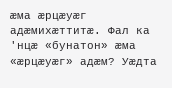ӕма ӕрцæуӕг адӕмихӕттитӕ. Фал ка 'нцӕ «бунатон» ӕма «ӕрцӕуӕг» адӕм? Уӕдта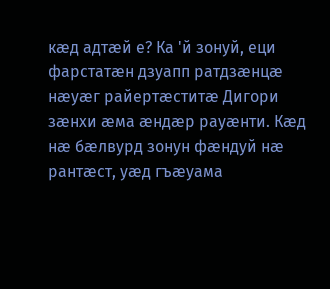кӕд адтӕй е? Ка 'й зонуй, еци фарстатӕн дзуапп ратдзӕнцӕ нӕуӕг райертӕститӕ Дигори зӕнхи ӕма ӕндӕр рауӕнти. Кӕд нӕ бӕлвурд зонун фӕндуй нӕ рантӕст, уӕд гъӕуама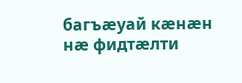багъӕуай кӕнӕн нӕ фидтӕлти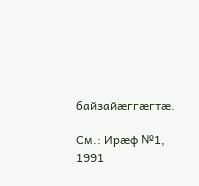байзайӕггӕгтӕ.

См.: Ирӕф №1, 1991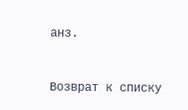анз.


Возврат к списку